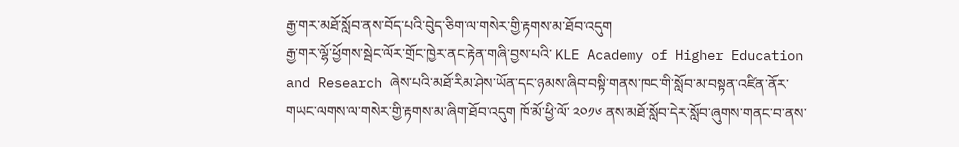རྒྱ་གར་མཐོ་སློབ་ནས་བོད་པའི་བེུད་ཅིག་ལ་གསེར་གྱི་རྟགས་མ་ཐོབ་འདུག
རྒྱ་གར་ལྷོ་ཕྱོགས་སྦེང་ལོར་གྲོང་ཁྱེར་ནང་རྟེན་གཞི་བྱས་པའི་ KLE Academy of Higher Education and Research ཞེས་པའི་མཐོ་རིམ་ཤེས་ཡོན་དང་ཉམས་ཞིབ་བསྟི་གནས་ཁང་གི་སློབ་མ་བསྟན་འཛིན་ནོར་གཡང་ལགས་ལ་གསེར་གྱི་རྟགས་མ་ཞིག་ཐོབ་འདུག ཁོ་མོ་ཕྱི་ལོ་ ༢༠༡༦ ནས་མཐོ་སློབ་དེར་སློབ་ཞུགས་གནང་བ་ནས་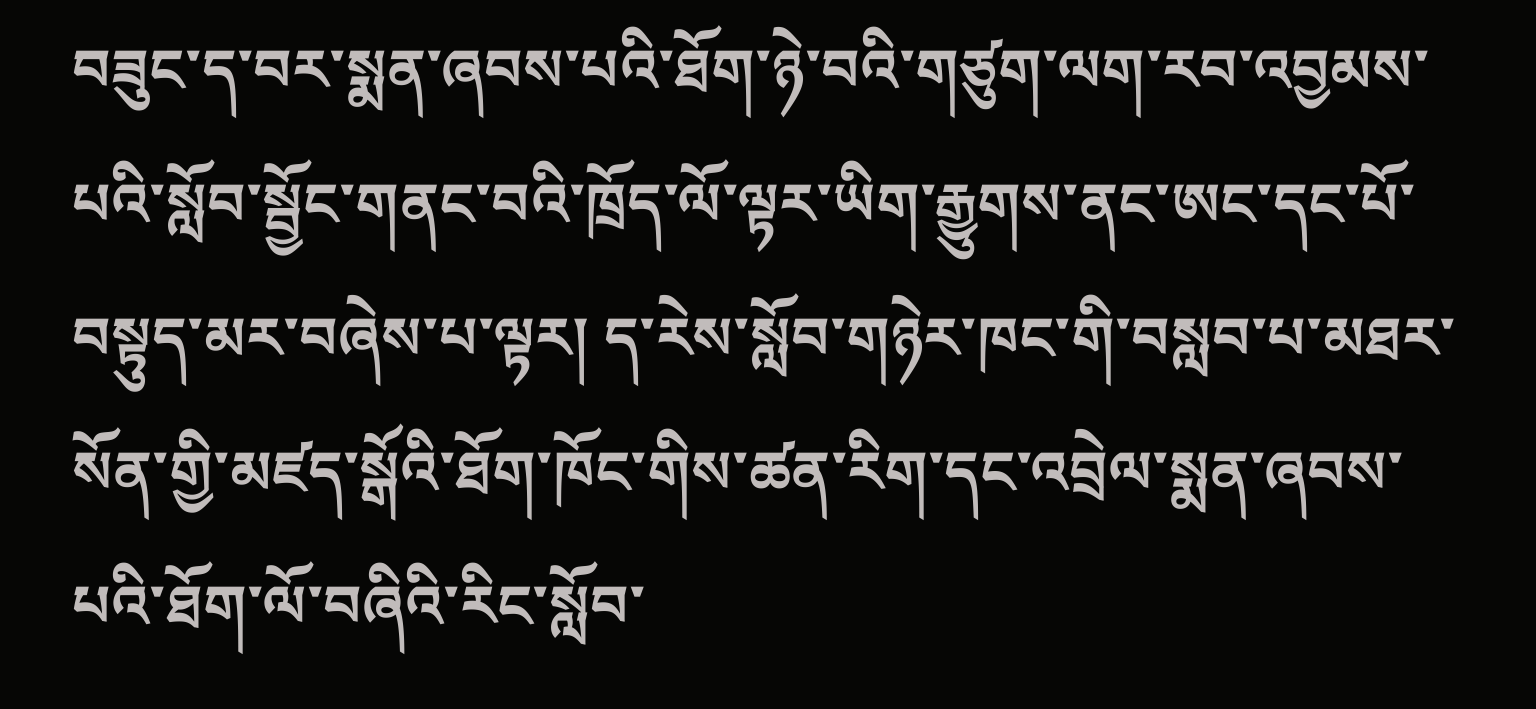བཟུང་ད་བར་སྨན་ཞབས་པའི་ཐོག་ཉེ་བའི་གཙུག་ལག་རབ་འབྱམས་པའི་སློབ་སྦྱོང་གནང་བའི་ཁྲོད་ལོ་ལྟར་ཡིག་རྒྱུགས་ནང་ཨང་དང་པོ་བསྟུད་མར་བཞེས་པ་ལྟར། ད་རེས་སློབ་གཉེར་ཁང་གི་བསླབ་པ་མཐར་སོན་གྱི་མཛད་སྒོའི་ཐོག་ཁོང་གིས་ཚན་རིག་དང་འབྲེལ་སྨན་ཞབས་པའི་ཐོག་ལོ་བཞིའི་རིང་སློབ་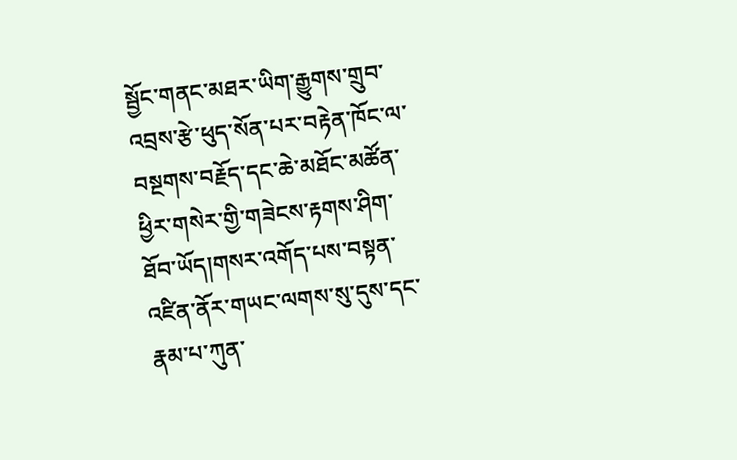སྦྱོང་གནང་མཐར་ཡིག་རྒྱུགས་གྲུབ་འབྲས་རྩེ་ཕུད་སོན་པར་བརྟེན་ཁོང་ལ་བསྔགས་བརྗོད་དང་ཆེ་མཐོང་མཚོན་ཕྱིར་གསེར་གྱི་གཟེངས་རྟགས་ཤིག་ཐོབ་ཡོད།གསར་འགོད་པས་བསྟན་འཛིན་ནོར་གཡང་ལགས་སུ་དུས་དང་རྣམ་པ་ཀུན་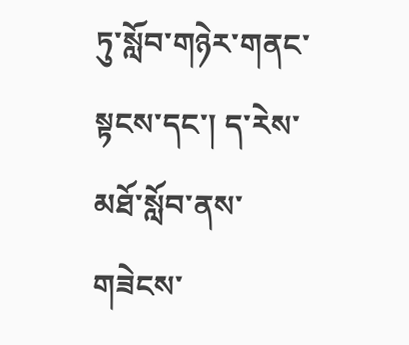ཏུ་སློབ་གཉེར་གནང་སྟངས་དང་། ད་རེས་མཐོ་སློབ་ནས་གཟེངས་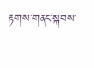རྟགས་གནང་སྐབས་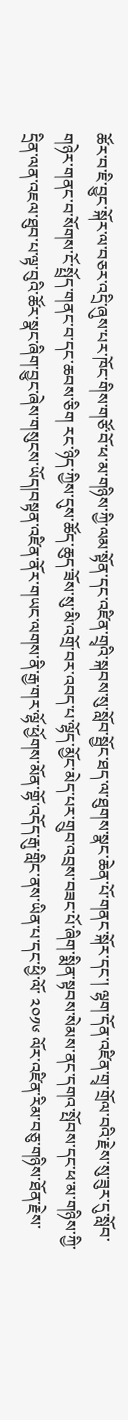ཚོར་བ་ཇི་བྱུང་སྐོར་ལ་བཅར་འདྲི་ཞུས་པར་ཁོང་གིས་གཙོ་བོ་ཕ་མ་གཉིས་ཀྱི་ལམ་སྟོན་དང་འཛིན་གྲྭའི་སྐབས་སུ་སློབ་སྦྱོང་ཐད་ལ་ཐུགས་སྣང་ཆེན་པོ་གནང་སྐོར་དང་། ལྷག་དོན་འཛིན་གྲྭ་གྲོལ་བའི་རྗེས་སུ་ཟུར་དུ་སློབ་གཉེར་གནང་བ་སོགས་ངོ་སྤྲོད་གནང་བ་དང་ཆབས་ཅིག རང་ཉིད་ཀྱིས་དུས་ཚོད་ཆུད་ཟོས་སུ་མི་འགྲོ་བར་འབད་པ་ལྷོད་མྱོང་མེད་པར་གྲུབ་འབྲས་བཟང་པོ་ཞིག་སྨིན་སྟབས་སེམས་ནང་དགའ་སྤོབས་དང་ཕ་མ་གཉིས་ཀྱི་དྲིན་ལན་འཇལ་ཐུབ་པ་ལྟ་བུའི་ཚོར་སྣང་ཞིག་བྱུང་ཞེས་གསུངས་ཡོད།བསྟན་འཛིན་ནོར་གཡང་ལགས་ནི་རྒྱ་གར་ལྷོ་ཕྱོགས་མོན་གྷོ་འདོད་རྒུ་གླིང་ནས་ཡིན་པ་དང་ཕྱི་ལོ་ ༢༠༡༦ ལོར་འཛིན་རིམ་བཅུ་གཉིས་ཐོན་རྗེས་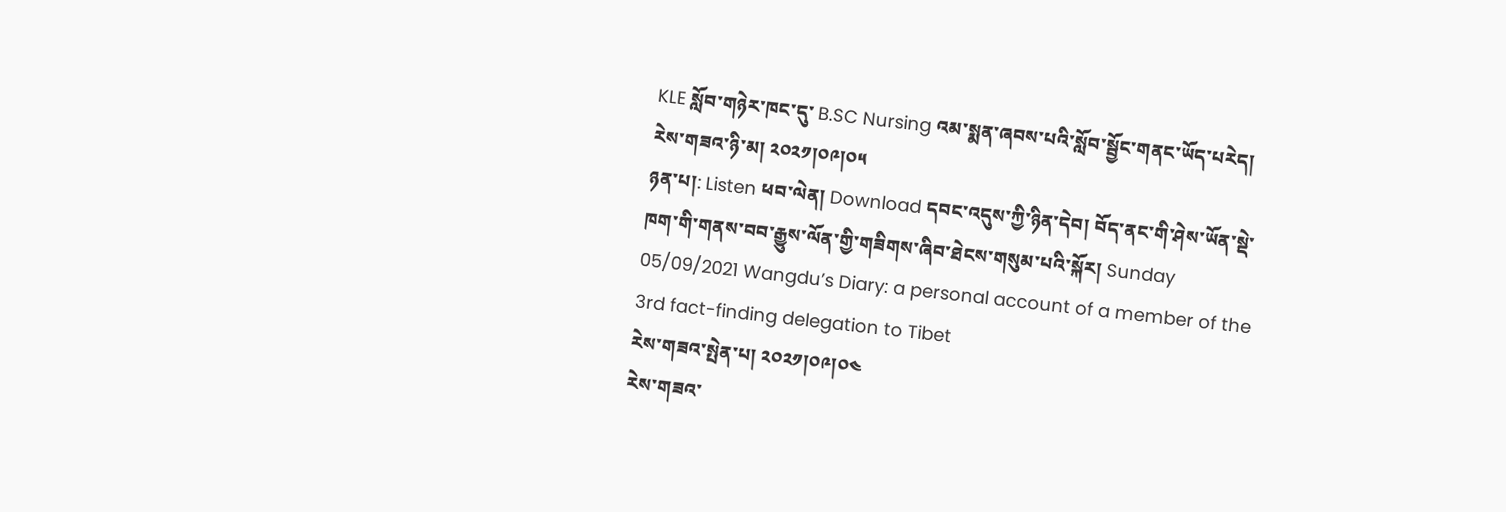KLE སློབ་གཉེར་ཁང་དུ་ B.SC Nursing འམ་སྨན་ཞབས་པའི་སློབ་སྦྱོང་གནང་ཡོད་པརེད།
རེས་གཟའ་ཉི་མ། ༢༠༢༡།༠༩།༠༥
ཉན་པ།: Listen ཕབ་ལེན། Download དབང་འདུས་ཀྱི་ཉིན་དེབ། བོད་ནང་གི་ཤེས་ཡོན་སྡེ་ཁག་གི་གནས་བབ་རྒྱུས་ལོན་གྱི་གཟིགས་ཞིབ་ཐེངས་གསུམ་པའི་སྐོར། Sunday 05/09/2021 Wangdu’s Diary: a personal account of a member of the 3rd fact-finding delegation to Tibet
རེས་གཟའ་སྤེན་པ། ༢༠༢༡།༠༩།༠༤
རེས་གཟའ་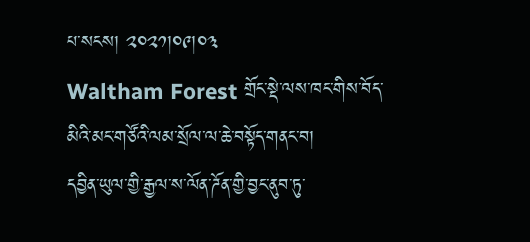པ་སངས། ༢༠༢༡།༠༩།༠༣
Waltham Forest གྲོང་སྡེ་ལས་ཁང་གིས་བོད་མིའི་མང་གཙོའི་ལམ་སྲོལ་ལ་ཆེ་བསྟོད་གནང་བ།
དབྱིན་ཡུལ་གྱི་རྒྱལ་ས་ལོན་ཌོན་གྱི་བྱང་ནུབ་ཏུ་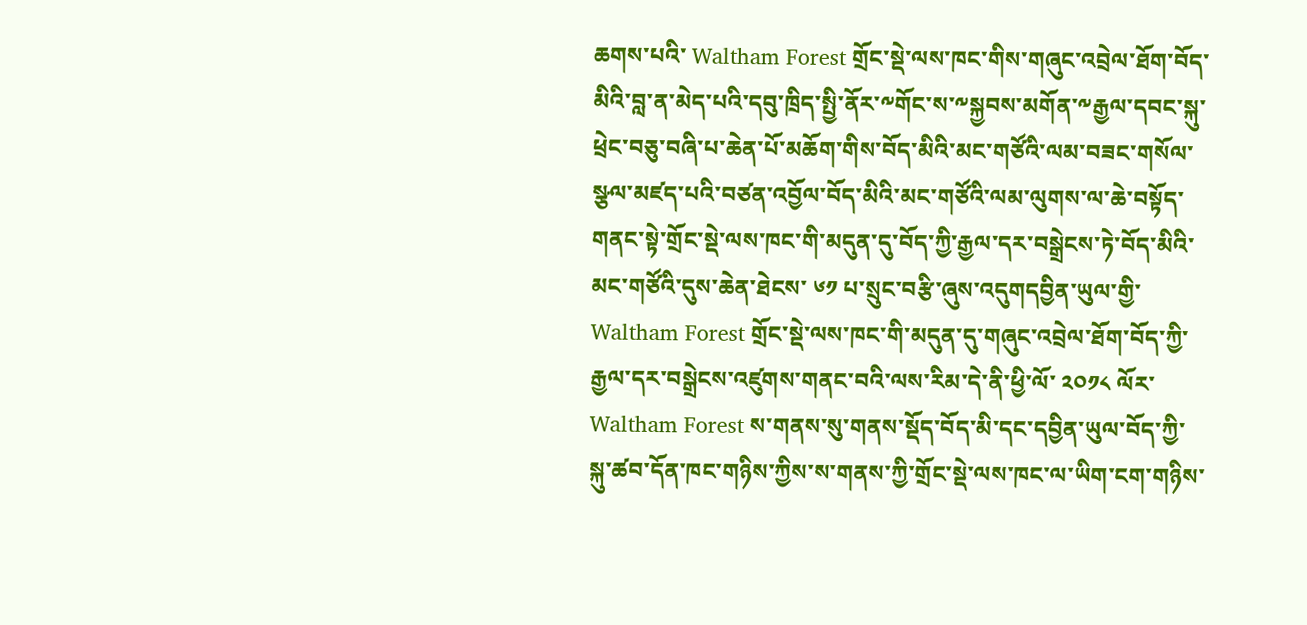ཆགས་པའི་ Waltham Forest གྲོང་སྡེ་ལས་ཁང་གིས་གཞུང་འབྲེལ་ཐོག་བོད་མིའི་བླ་ན་མེད་པའི་དབུ་ཁྲིད་སྤྱི་ནོར་༸གོང་ས་༸སྐྱབས་མགོན་༸རྒྱལ་དབང་སྐུ་ཕྲེང་བཅུ་བཞི་པ་ཆེན་པོ་མཆོག་གིས་བོད་མིའི་མང་གཙོའི་ལམ་བཟང་གསོལ་སྩལ་མཛད་པའི་བཙན་འབྱོལ་བོད་མིའི་མང་གཙོའི་ལམ་ལུགས་ལ་ཆེ་བསྟོད་གནང་སྟེ་གྲོང་སྡེ་ལས་ཁང་གི་མདུན་དུ་བོད་ཀྱི་རྒྱལ་དར་བསྒྲེངས་ཏེ་བོད་མིའི་མང་གཙོའི་དུས་ཆེན་ཐེངས་ ༦༡ པ་སྲུང་བརྩི་ཞུས་འདུགདབྱིན་ཡུལ་གྱི་ Waltham Forest གྲོང་སྡེ་ལས་ཁང་གི་མདུན་དུ་གཞུང་འབྲེལ་ཐོག་བོད་ཀྱི་རྒྱལ་དར་བསྒྲེངས་འཛུགས་གནང་བའི་ལས་རིམ་དེ་ནི་ཕྱི་ལོ་ ༢༠༡༨ ལོར་ Waltham Forest ས་གནས་སུ་གནས་སྡོད་བོད་མི་དང་དབྱིན་ཡུལ་བོད་ཀྱི་སྐུ་ཚབ་དོན་ཁང་གཉིས་ཀྱིས་ས་གནས་ཀྱི་གྲོང་སྡེ་ལས་ཁང་ལ་ཡིག་ངག་གཉིས་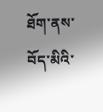ཐོག་ནས་བོད་མིའི་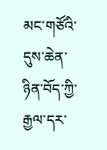མང་གཙོའི་དུས་ཆེན་ཉིན་བོད་ཀྱི་རྒྱལ་དར་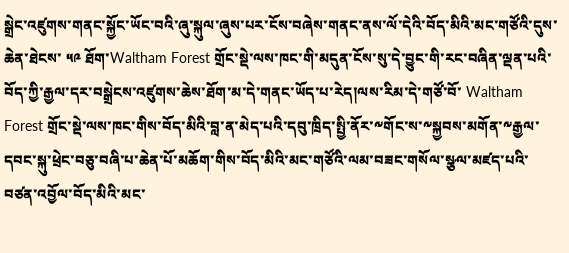སྒྲེང་འཛུགས་གནང་སྐྱོང་ཡོང་བའི་ཞུ་སྐུལ་ཞུས་པར་ངོས་བཞེས་གནང་ནས་ལོ་དེའི་བོད་མིའི་མང་གཙོའི་དུས་ཆེན་ཐེངས་ ༥༩ ཐོག་Waltham Forest གྲོང་སྡེ་ལས་ཁང་གི་མདུན་ངོས་སུ་དེ་བྱུང་གི་རང་བཞིན་ལྡན་པའི་བོད་ཀྱི་རྒྱལ་དར་བསྒྲེངས་འཛུགས་ཆེས་ཐོག་མ་དེ་གནང་ཡོད་པ་རེད།ལས་རིམ་དེ་གཙོ་བོ་ Waltham Forest གྲོང་སྡེ་ལས་ཁང་གིས་བོད་མིའི་བླ་ན་མེད་པའི་དབུ་ཁྲིད་སྤྱི་ནོར་༸གོང་ས་༸སྐྱབས་མགོན་༸རྒྱལ་དབང་སྐུ་ཕྲེང་བཅུ་བཞི་པ་ཆེན་པོ་མཆོག་གིས་བོད་མིའི་མང་གཙོའི་ལམ་བཟང་གསོལ་སྩལ་མཛད་པའི་བཙན་འབྱོལ་བོད་མིའི་མང་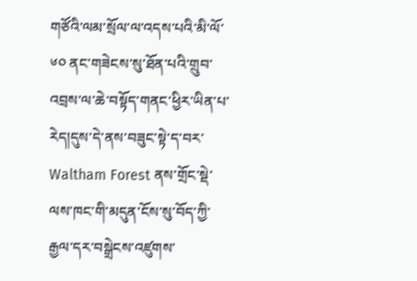གཙོའི་ལམ་སྲོལ་ལ་འདས་པའི་མི་ལོ་ ༦༠ ནང་གཟེངས་སུ་ཐོན་པའི་གྲུབ་འབྲས་ལ་ཆེ་བསྟོད་གནང་ཕྱིར་ཡིན་པ་རེད།དུས་དེ་ནས་བཟུང་སྟེ་ད་བར་ Waltham Forest ནས་གྲོང་སྡེ་ལས་ཁང་གི་མདུན་ངོས་སུ་བོད་ཀྱི་རྒྱལ་དར་བསྒྲེངས་འཛུགས་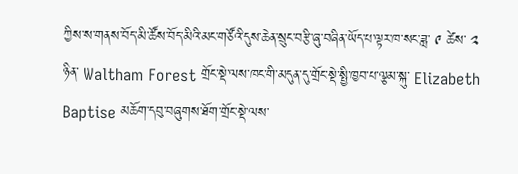ཀྱིས་ས་གནས་བོད་མི་ཚོས་བོད་མིའི་མང་གཙོའི་དུས་ཆེན་སྲུང་བརྩི་ཞུ་བཞིན་ཡོད་པ་ལྟར་ཁ་སང་ཟླ་ ༩ ཚེས་ ༢ ཉིན་ Waltham Forest གྲོང་སྡེ་ལས་ཁང་གི་མདུན་དུ་གྲོང་སྡེ་སྤྱི་ཁྱབ་པ་ལྕམ་སྐུ་ Elizabeth Baptise མཆོག་དབུ་བཞུགས་ཐོག་གྲོང་སྡེ་ལས་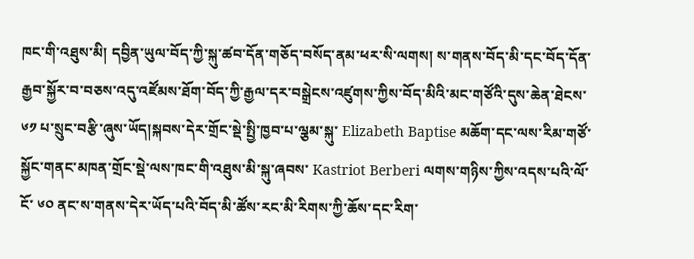ཁང་གི་འཐུས་མི། དབྱིན་ཡུལ་བོད་ཀྱི་སྐུ་ཚབ་དོན་གཅོད་བསོད་ནམ་ཕར་སི་ལགས། ས་གནས་བོད་མི་དང་བོད་དོན་རྒྱབ་སྐྱོར་བ་བཅས་འདུ་འཛོམས་ཐོག་བོད་ཀྱི་རྒྱལ་དར་བསྒྲེངས་འཛུགས་ཀྱིས་བོད་མིའི་མང་གཙོའི་དུས་ཆེན་ཐེངས་ ༦༡ པ་སྲུང་བརྩི་ཞུས་ཡོད།སྐབས་དེར་གྲོང་སྡེ་སྤྱི་ཁྱབ་པ་ལྕམ་སྐུ་ Elizabeth Baptise མཆོག་དང་ལས་རིམ་གཙོ་སྐྱོང་གནང་མཁན་གྲོང་སྡེ་ལས་ཁང་གི་འཐུས་མི་སྐུ་ཞབས་ Kastriot Berberi ལགས་གཉིས་ཀྱིས་འདས་པའི་ལོ་ངོ་ ༦༠ ནང་ས་གནས་དེར་ཡོད་པའི་བོད་མི་ཚོས་རང་མི་རིགས་ཀྱི་ཆོས་དང་རིག་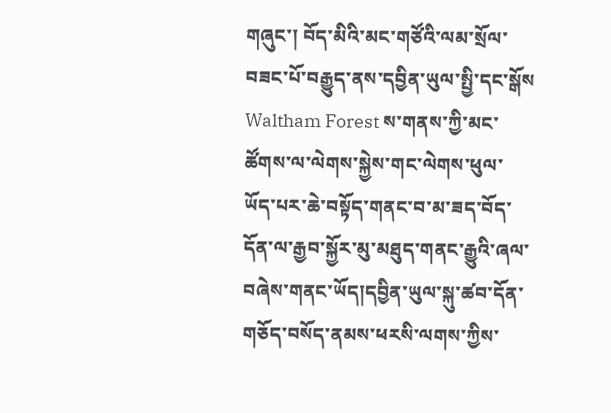གཞུང་། བོད་མིའི་མང་གཙོའི་ལམ་སྲོལ་བཟང་པོ་བརྒྱུད་ནས་དབྱིན་ཡུལ་སྤྱི་དང་སྒོས Waltham Forest ས་གནས་ཀྱི་མང་ཚོགས་ལ་ལེགས་སྐྱེས་གང་ལེགས་ཕུལ་ཡོད་པར་ཆེ་བསྟོད་གནང་བ་མ་ཟད་བོད་དོན་ལ་རྒྱབ་སྐྱོར་མུ་མཐུད་གནང་རྒྱུའི་ཞལ་བཞེས་གནང་ཡོད།དབྱིན་ཡུལ་སྐུ་ཚབ་དོན་གཅོད་བསོད་ནམས་ཕརསི་ལགས་ཀྱིས་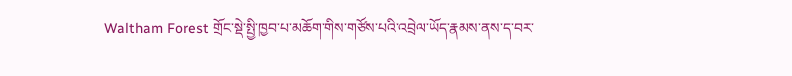Waltham Forest གྲོང་སྡེ་སྤྱི་ཁྱབ་པ་མཆོག་གིས་གཙོས་པའི་འབྲེལ་ཡོད་རྣམས་ནས་ད་བར་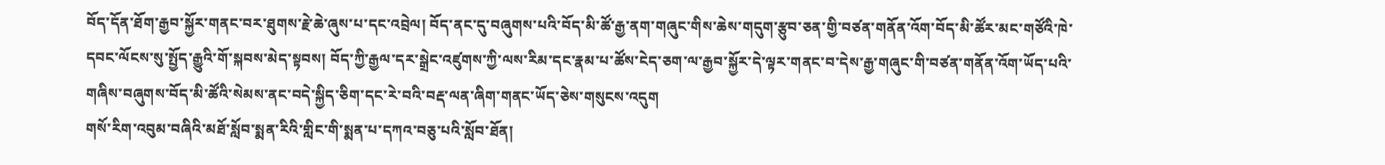བོད་དོན་ཐོག་རྒྱབ་སྐྱོར་གནང་བར་ཐུགས་རྗེ་ཆེ་ཞུས་པ་དང་འབྲེལ། བོད་ནང་དུ་བཞུགས་པའི་བོད་མི་ཚོ་རྒྱ་ནག་གཞུང་གིས་ཆེས་གདུག་རྩུབ་ཅན་གྱི་བཙན་གནོན་འོག་བོད་མི་ཚོར་མང་གཙོའི་ཁེ་དབང་ལོངས་སུ་སྤྱོད་རྒྱུའི་གོ་སྐབས་མེད་སྟབས། བོད་ཀྱི་རྒྱལ་དར་སྒྲེང་འཛུགས་ཀྱི་ལས་རིམ་དང་རྣམ་པ་ཚོས་ངེད་ཅག་ལ་རྒྱབ་སྐྱོར་དེ་ལྟར་གནང་བ་དེས་རྒྱ་གཞུང་གི་བཙན་གནོན་འོག་ཡོད་པའི་གཞིས་བཞུགས་བོད་མི་ཚོའི་སེམས་ནང་བདེ་སྐྱིད་ཅིག་དང་རེ་བའི་བརྡ་ལན་ཞིག་གནང་ཡོད་ཅེས་གསུངས་འདུག
གསོ་རིག་འབུམ་བཞིའི་མཐོ་སློབ་སྨན་རིའི་གླིང་གི་སྨན་པ་དཀའ་བཅུ་པའི་སློབ་ཐོན།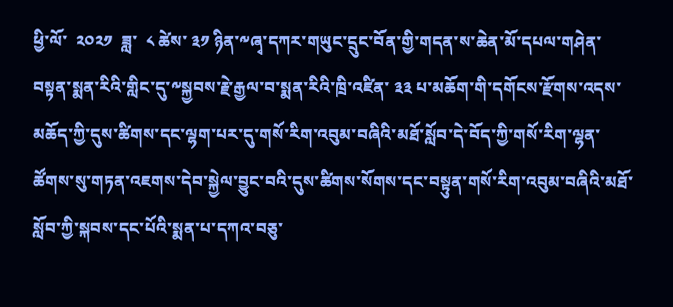ཕྱི་ལོ་  ༢༠༢༡  ཟླ་  ༨ ཚེས་ ༣༡ ཉིན་༸ཞྭ་དཀར་གཡུང་དྲུང་བོན་གྱི་གདན་ས་ཆེན་མོ་དཔལ་གཤེན་བསྟན་སྨན་རིའི་གླིང་དུ་༸སྐྱབས་རྗེ་རྒྱལ་བ་སྨན་རིའི་ཁྲི་འཛིན་ ༣༣ པ་མཆོག་གི་དགོངས་རྫོགས་འདས་མཆོད་ཀྱི་དུས་ཚིགས་དང་ལྷག་པར་དུ་གསོ་རིག་འབུམ་བཞིའི་མཐོ་སློབ་དེ་བོད་ཀྱི་གསོ་རིག་ལྷན་ཚོགས་སུ་གཏན་འཇགས་དེབ་སྐྱེལ་བྱུང་བའི་དུས་ཚིགས་སོགས་དང་བསྟུན་གསོ་རིག་འབུམ་བཞིའི་མཐོ་སློབ་ཀྱི་སྐབས་དང་པོའི་སྨན་པ་དཀའ་བཅུ་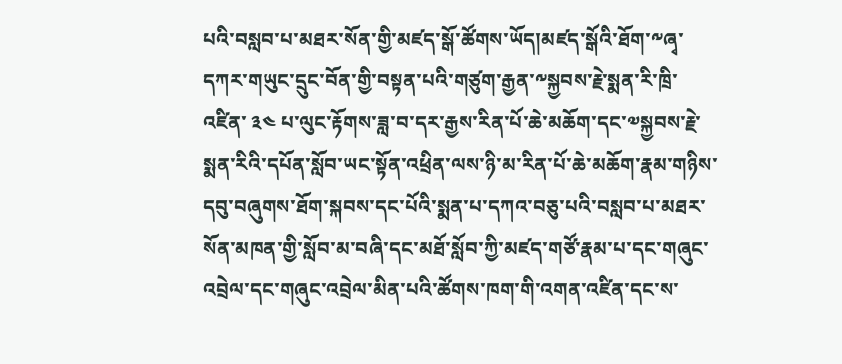པའི་བསླབ་པ་མཐར་སོན་གྱི་མཛད་སྒོ་ཚོགས་ཡོད།མཛད་སྒོའི་ཐོག་༸ཞྭ་དཀར་གཡུང་དྲུང་བོན་གྱི་བསྟན་པའི་གཙུག་རྒྱན་༸སྐྱབས་རྗེ་སྨན་རི་ཁྲི་འཛིན་ ༣༤ པ་ལུང་རྟོགས་ཟླ་བ་དར་རྒྱས་རིན་པོ་ཆེ་མཆོག་དང་༧སྐྱབས་རྗེ་སྨན་རིའི་དཔོན་སློབ་ཡང་སྟོན་འཕྲིན་ལས་ཉི་མ་རིན་པོ་ཆེ་མཆོག་རྣམ་གཉིས་དབུ་བཞུགས་ཐོག་སྐབས་དང་པོའི་སྨན་པ་དཀའ་བཅུ་པའི་བསླབ་པ་མཐར་སོན་མཁན་གྱི་སློབ་མ་བཞི་དང་མཐོ་སློབ་ཀྱི་མཛད་གཙོ་རྣམ་པ་དང་གཞུང་འབྲེལ་དང་གཞུང་འབྲེལ་མིན་པའི་ཚོགས་ཁག་གི་འགན་འཛིན་དང་ས་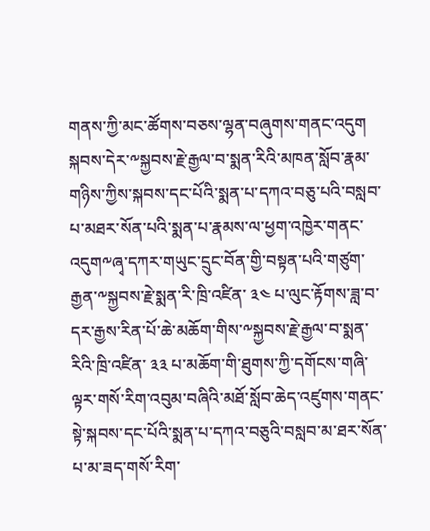གནས་ཀྱི་མང་ཚོགས་བཅས་ལྷན་བཞུགས་གནང་འདུག སྐབས་དེར་༸སྐྱབས་རྗེ་རྒྱལ་བ་སྨན་རིའི་མཁན་སློབ་རྣམ་གཉིས་ཀྱིས་སྐབས་དང་པོའི་སྨན་པ་དཀའ་བཅུ་པའི་བསླབ་པ་མཐར་སོན་པའི་སྨན་པ་རྣམས་ལ་ཕྱག་འཁྱེར་གནང་འདུག༸ཞྭ་དཀར་གཡུང་དྲུང་བོན་གྱི་བསྟན་པའི་གཙུག་རྒྱན་༸སྐྱབས་རྗེ་སྨན་རི་ཁྲི་འཛིན་ ༣༤ པ་ལུང་རྟོགས་ཟླ་བ་དར་རྒྱས་རིན་པོ་ཆེ་མཆོག་གིས་༸སྐྱབས་རྗེ་རྒྱལ་བ་སྨན་རིའི་ཁྲི་འཛིན་ ༣༣ པ་མཆོག་གི་ཐུགས་ཀྱི་དགོངས་གཞི་ལྟར་གསོ་རིག་འབུམ་བཞིའི་མཐོ་སློབ་ཆེད་འཛུགས་གནང་སྟེ་སྐབས་དང་པོའི་སྨན་པ་དཀའ་བཅུའི་བསླབ་མ་ཐར་སོན་པ་མ་ཟད་གསོ་རིག་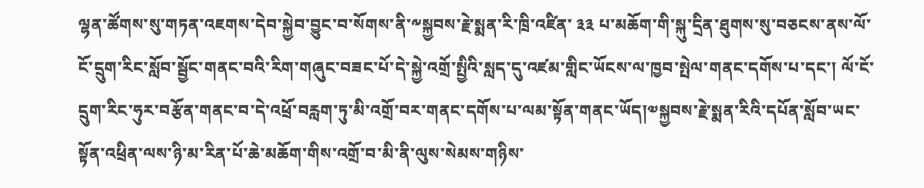ལྷན་ཚོགས་སུ་གཏན་འཇགས་དེབ་སྐྱེབ་བྱུང་བ་སོགས་ནི་༸སྐྱབས་རྗེ་སྨན་རི་ཁྲི་འཛིན་ ༣༣ པ་མཆོག་གི་སྐུ་དྲིན་ཐུགས་སུ་བཅངས་ནས་ལོ་ངོ་དྲུག་རིང་སློབ་སྦྱོང་གནང་བའི་རིག་གཞུང་བཟང་པོ་དེ་སྐྱེ་འགྲོ་སྤྱིའི་སླད་དུ་འཛམ་གླིང་ཡོངས་ལ་ཁྱབ་སྤེལ་གནང་དགོས་པ་དང་། ལོ་ངོ་དྲུག་རིང་ཧུར་བརྩོན་གནང་བ་དེ་འཕྲོ་བརླག་ཏུ་མི་འགྲོ་བར་གནང་དགོས་པ་ལམ་སྟོན་གནང་ཡོད།༧སྐྱབས་རྗེ་སྨན་རིའི་དཔོན་སློབ་ཡང་སྟོན་འཕྲིན་ལས་ཉི་མ་རིན་པོ་ཆེ་མཆོག་གིས་འགྲོ་བ་མི་ནི་ལུས་སེམས་གཉིས་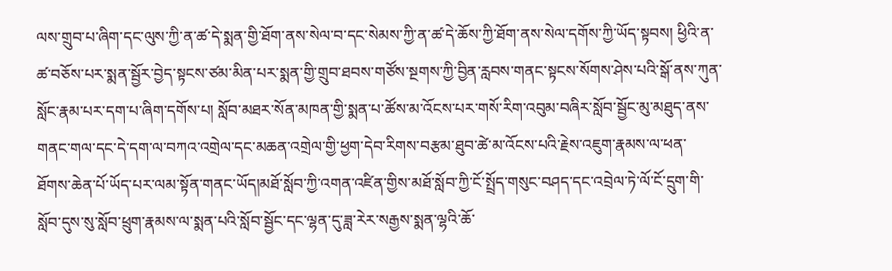ལས་གྲུབ་པ་ཞིག་དང་ལུས་ཀྱི་ན་ཚ་དེ་སྨན་གྱི་ཐོག་ནས་སེལ་བ་དང་སེམས་ཀྱི་ན་ཚ་དེ་ཆོས་ཀྱི་ཐོག་ནས་སེལ་དགོས་ཀྱི་ཡོད་སྟབས། ཕྱིའི་ན་ཚ་བཅོས་པར་སྨན་སྦྱོར་བྱེད་སྟངས་ཙམ་མིན་པར་སྨན་གྱི་གྲུབ་ཐབས་གཙོས་སྔགས་ཀྱི་བྱིན་རླབས་གནང་སྟངས་སོགས་ཤེས་པའི་སྒོ་ནས་ཀུན་སློང་རྣམ་པར་དག་པ་ཞིག་དགོས་པ། སློབ་མཐར་སོན་མཁན་གྱི་སྨན་པ་ཚོས་མ་འོངས་པར་གསོ་རིག་འབུམ་བཞིར་སློབ་སྦྱོང་མུ་མཐུད་ནས་གནང་གལ་དང་དེ་དག་ལ་བཀའ་འགྲེལ་དང་མཆན་འགྲེལ་གྱི་ཕྱག་དེབ་རིགས་བརྩམ་ཐུབ་ཚེ་མ་འོངས་པའི་རྗེས་འཇུག་རྣམས་ལ་ཕན་ཐོགས་ཆེན་པོ་ཡོད་པར་ལམ་སྟོན་གནང་ཡོད།མཐོ་སློབ་ཀྱི་འགན་འཛིན་གྱིས་མཐོ་སློབ་ཀྱི་ངོ་སྤྲོད་གསུང་བཤད་དང་འབྲེལ་ཏེ་ལོ་ངོ་དྲུག་གི་སློབ་དུས་སུ་སློབ་ཕྲུག་རྣམས་ལ་སྨན་པའི་སློབ་སྦྱོང་དང་ལྷན་དུ་ཟླ་རེར་སརྒྱས་སྨན་ལྷའི་ཆོ་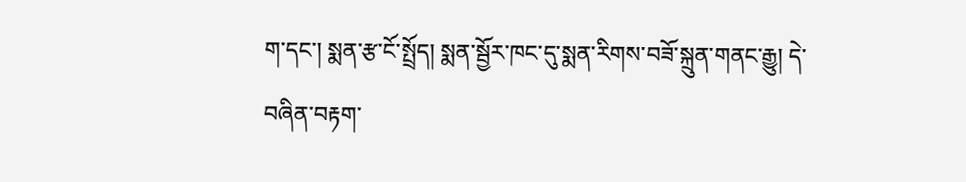ག་དང་། སྨན་རྩ་ངོ་སྤྲོད། སྨན་སྦྱོར་ཁང་དུ་སྨན་རིགས་བཟོ་སྐྲུན་གནང་རྒྱུ། དེ་བཞིན་བརྟག་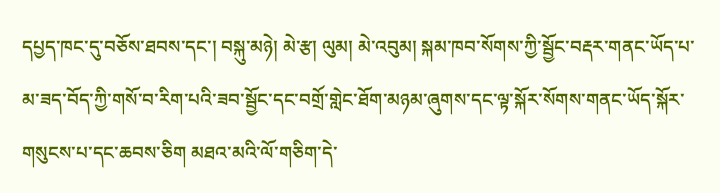དཔྱད་ཁང་དུ་བཅོས་ཐབས་དང་། བསྐུ་མཉེ། མེ་རྩ། ལུམ། མེ་འབུམ། སྐམ་ཁབ་སོགས་ཀྱི་སྦྱོང་བརྡར་གནང་ཡོད་པ་མ་ཟད་བོད་ཀྱི་གསོ་བ་རིག་པའི་ཟབ་སྦྱོང་དང་བགྲོ་གླེང་ཐོག་མཉམ་ཞུགས་དང་ལྟ་སྐོར་སོགས་གནང་ཡོད་སྐོར་གསུངས་པ་དང་ཆབས་ཅིག མཐའ་མའི་ལོ་གཅིག་དེ་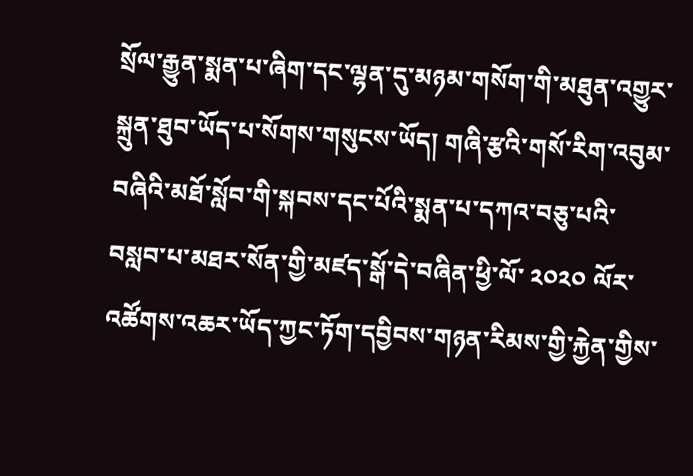སྲོལ་རྒྱུན་སྨན་པ་ཞིག་དང་ལྷན་དུ་མཉམ་གསོག་གི་མཐུན་འགྱུར་སྐྲུན་ཐུབ་ཡོད་པ་སོགས་གསུངས་ཡོད། གཞི་རྩའི་གསོ་རིག་འབུམ་བཞིའི་མཐོ་སློབ་གི་སྐབས་དང་པོའི་སྨན་པ་དཀའ་བཅུ་པའི་བསླབ་པ་མཐར་སོན་གྱི་མཛད་སྒོ་དེ་བཞིན་ཕྱི་ལོ་ ༢༠༢༠ ལོར་འཚོགས་འཆར་ཡོད་ཀྱང་ཏོག་དབྱིབས་གཉན་རིམས་གྱི་རྐྱེན་གྱིས་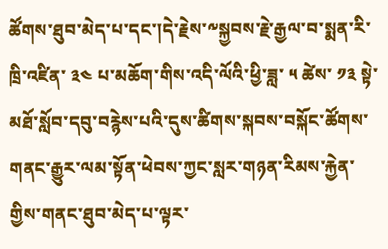ཚོགས་ཐུབ་མེད་པ་དང་།དེ་རྗེས་༸སྐྱབས་རྗེ་རྒྱལ་བ་སྨན་རི་ཁྲི་འཛིན་ ༣༤ པ་མཆོག་གིས་འདི་ལོའི་ཕྱི་ཟླ་ ༥ ཚེས་ ༡༣ སྟེ་མཐོ་སློབ་དབུ་བརྙེས་པའི་དུས་ཚིགས་སྐབས་བསྐོང་ཚོགས་གནང་རྒྱུར་ལམ་སྟོན་ཕེབས་ཀྱང་སླར་གཉན་རིམས་རྐྱེན་གྱིས་གནང་ཐུབ་མེད་པ་ལྟར་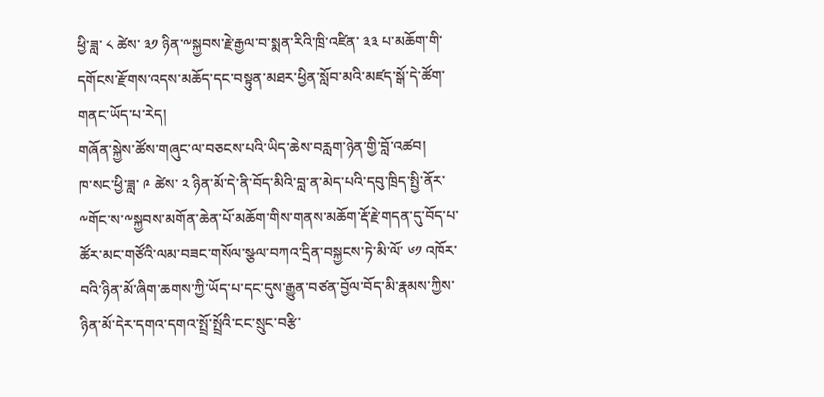ཕྱི་ཟླ་ ༨ ཚེས་ ༣༡ ཉིན་༸སྐྱབས་རྗེ་རྒྱལ་བ་སྨན་རིའི་ཁྲི་འཛིན་ ༣༣ པ་མཆོག་གི་དགོངས་རྫོགས་འདས་མཆོད་དང་བསྟུན་མཐར་ཕྱིན་སློབ་མའི་མཛད་སྒོ་དེ་ཚོག་གནང་ཡོད་པ་རེད།
གཞོན་སྐྱེས་ཚོས་གཞུང་ལ་བཅངས་པའི་ཡིད་ཆེས་བརླག་ཉེན་གྱི་བློ་འཚབ།
ཁ་སང་ཕྱི་ཟླ་ ༩ ཚེས་ ༢ ཉིན་མོ་དེ་ནི་བོད་མིའི་བླ་ན་མེད་པའི་དབུ་ཁྲིད་སྤྱི་ནོར་༸གོང་ས་༸སྐྱབས་མགོན་ཆེན་པོ་མཆོག་གིས་གནས་མཆོག་རྡོ་རྗེ་གདན་དུ་བོད་པ་ཚོར་མང་གཙོའི་ལམ་བཟང་གསོལ་སྩལ་བཀའ་དྲིན་བསྐྱངས་ཏེ་མི་ལོ་ ༦༡ འཁོར་བའི་ཉིན་མོ་ཞིག་ཆགས་ཀྱི་ཡོད་པ་དང་དུས་རྒྱུན་བཙན་བྱོལ་བོད་མི་རྣམས་ཀྱིས་ཉིན་མོ་དེར་དགའ་དགའ་སྤྲོ་སྤྲོའི་ངང་སྲུང་བརྩི་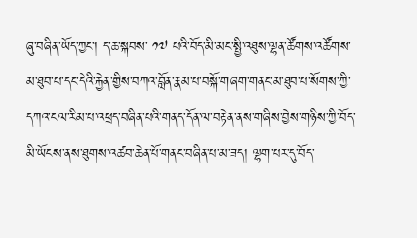ཞུ་བཞིན་ཡོད་ཀྱང་། ད་ཆ་སྐབས་ ༡༧ པའི་བོད་མི་མང་སྤྱི་འཐུས་ལྷན་ཚོགས་འཚོགས་མ་ཐུབ་པ་དང་དེའི་རྐྱེན་གྱིས་བཀའ་བློན་རྣམ་པ་བསྐོ་གཞག་གནང་མ་ཐུབ་པ་སོགས་ཀྱི་དཀའ་ངལ་རིམ་པ་འཕྲད་བཞིན་པའི་གནད་དོན་ལ་བརྟེན་ནས་གཞིས་བྱེས་གཉིས་ཀྱི་བོད་མི་ཡོངས་ནས་ཐུགས་འཚབ་ཆེན་པོ་གནང་བཞིན་པ་མ་ཟད། ལྷག་པར་དུ་བོད་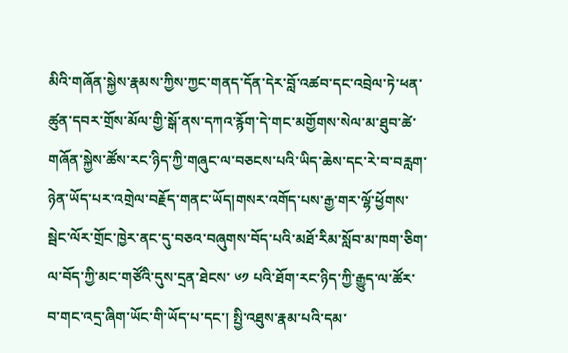མིའི་གཞོན་སྐྱེས་རྣམས་ཀྱིས་ཀྱང་གནད་དོན་དེར་བློ་འཚབ་དང་འབྲེལ་ཏེ་ཕན་ཚུན་དབར་གྲོས་མོལ་གྱི་སྒོ་ནས་དཀའ་རྙོག་དེ་གང་མགྱོགས་སེལ་མ་ཐུབ་ཚེ་གཞོན་སྐྱེས་ཚོས་རང་ཉིད་ཀྱི་གཞུང་ལ་བཅངས་པའི་ཡིད་ཆེས་དང་རེ་བ་བརླག་ཉེན་ཡོད་པར་འགྲེལ་བརྗོད་གནང་ཡོད།གསར་འགོད་པས་རྒྱ་གར་ལྷོ་ཕྱོགས་སྦེང་ལོར་གྲོང་ཁྱེར་ནང་དུ་བཅའ་བཞུགས་བོད་པའི་མཐོ་རིམ་སློབ་མ་ཁག་ཅིག་ལ་བོད་ཀྱི་མང་གཙོའི་དུས་དྲན་ཐེངས་ ༦༡ པའི་ཐོག་རང་ཉིད་ཀྱི་རྒྱུད་ལ་ཚོར་བ་གང་འདྲ་ཞིག་ཡོང་གི་ཡོད་པ་དང་། སྤྱི་འཐུས་རྣམ་པའི་དམ་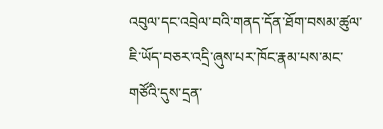འབུལ་དང་འབྲེལ་བའི་གནད་དོན་ཐོག་བསམ་ཚུལ་ཇི་ཡོད་བཅར་འདྲི་ཞུས་པར་ཁོང་རྣམ་པས་མང་གཙོའི་དུས་དྲན་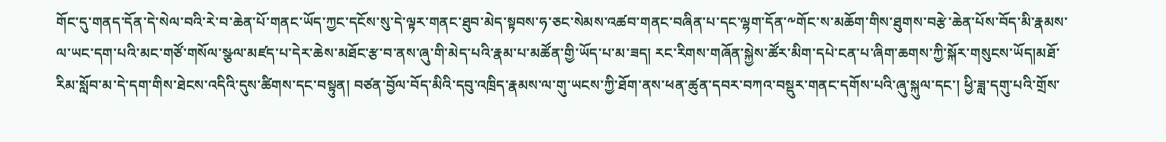གོང་དུ་གནད་དོན་དེ་སེལ་བའི་རེ་བ་ཆེན་པོ་གནང་ཡོད་ཀྱང་དངོས་སུ་དེ་ལྟར་གནང་ཐུབ་མེད་སྟབས་ཧ་ཅང་སེམས་འཚབ་གནང་བཞིན་པ་དང་ལྷག་དོན་༸གོང་ས་མཆོག་གིས་ཐུགས་བརྩེ་ཆེན་པོས་བོད་མི་རྣམས་ལ་ཡང་དག་པའི་མང་གཙོ་གསོལ་སྩལ་མཛད་པ་དེར་ཆེས་མཐོང་རྩ་བ་ནས་ཞུ་གི་མེད་པའི་རྣམ་པ་མཚོན་གྱི་ཡོད་པ་མ་ཟད། རང་རིགས་གཞོན་སྐྱེས་ཚོར་མིག་དཔེ་ངན་པ་ཞིག་ཆགས་ཀྱི་སྐོར་གསུངས་ཡོད།མཐོ་རིམ་སློབ་མ་དེ་དག་གིས་ཐེངས་འདིའི་དུས་ཚིགས་དང་བསྟུན། བཙན་བྱོལ་བོད་མིའི་དབུ་འཁྲིད་རྣམས་ལ་གུ་ཡངས་ཀྱི་ཐོག་ནས་ཕན་ཚུན་དབར་བཀའ་བསྡུར་གནང་དགོས་པའི་ཞུ་སྐུལ་དང་། ཕྱི་ཟླ་དགུ་པའི་གྲོས་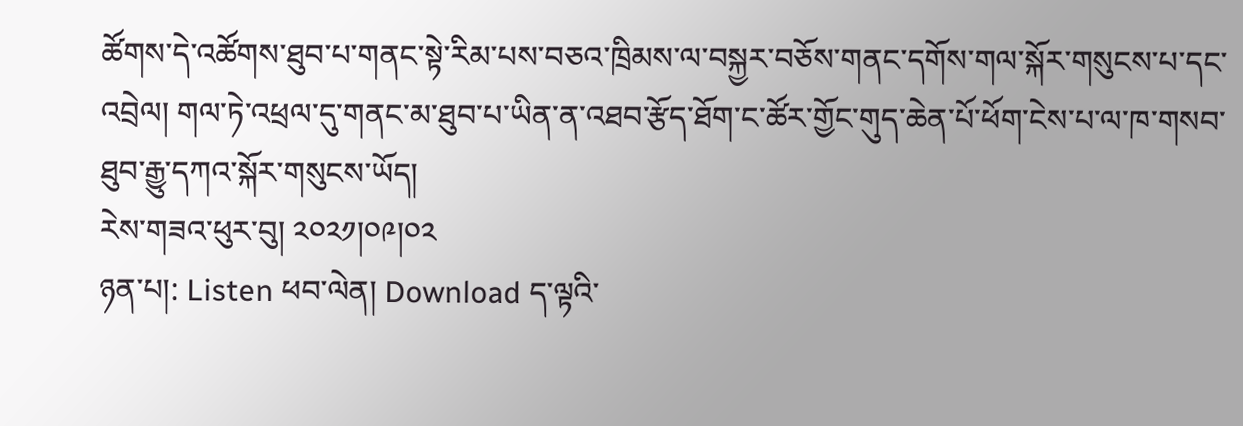ཚོགས་དེ་འཚོགས་ཐུབ་པ་གནང་སྟེ་རིམ་པས་བཅའ་ཁྲིམས་ལ་བསྐྱར་བཅོས་གནང་དགོས་གལ་སྐོར་གསུངས་པ་དང་འབྲེལ། གལ་ཏེ་འཕྲལ་དུ་གནང་མ་ཐུབ་པ་ཡིན་ན་འཐབ་རྩོད་ཐོག་ང་ཚོར་གྱོང་གུད་ཆེན་པོ་ཕོག་ངེས་པ་ལ་ཁ་གསབ་ཐུབ་རྒྱུ་དཀའ་སྐོར་གསུངས་ཡོད།
རེས་གཟའ་ཕུར་བུ། ༢༠༢༡།༠༩།༠༢
ཉན་པ།: Listen ཕབ་ལེན། Download ད་ལྟའི་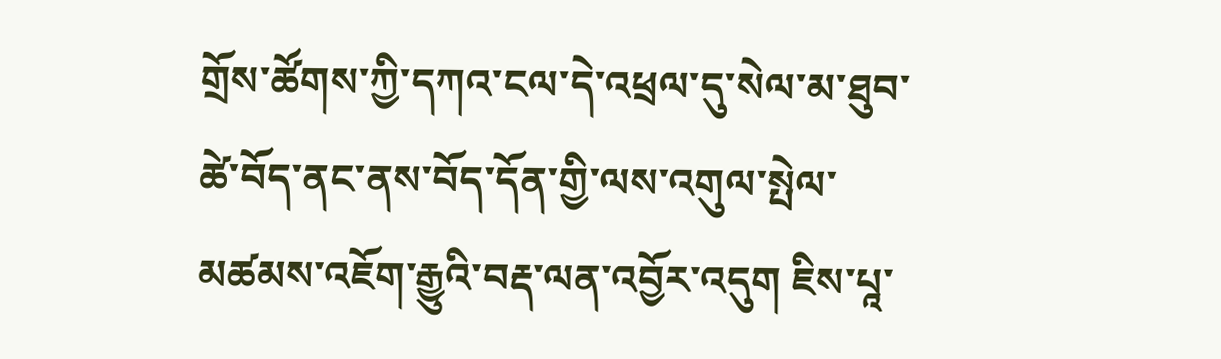གྲོས་ཚོགས་ཀྱི་དཀའ་ངལ་དེ་འཕྲལ་དུ་སེལ་མ་ཐུབ་ཚེ་བོད་ནང་ནས་བོད་དོན་གྱི་ལས་འགུལ་སྤེལ་མཚམས་འཇོག་རྒྱུའི་བརྡ་ལན་འབྱོར་འདུག ཇིས་པཱ་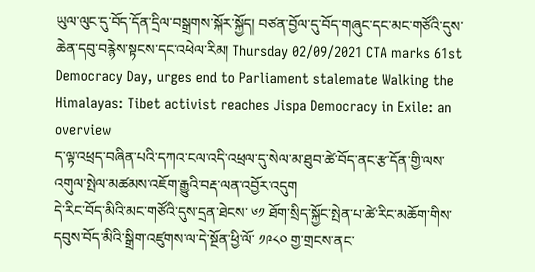ཡུལ་ལུང་དུ་བོད་དོན་དྲིལ་བསྒྲགས་སྐོར་སྐྱོད། བཙན་བྱོལ་དུ་བོད་གཞུང་དང་མང་གཙོའི་དུས་ཆེན་དབུ་བརྙེས་སྟངས་དང་འཕེལ་རིམ། Thursday 02/09/2021 CTA marks 61st Democracy Day, urges end to Parliament stalemate Walking the Himalayas: Tibet activist reaches Jispa Democracy in Exile: an overview
ད་ལྟ་འཕྲད་བཞིན་པའི་དཀའ་ངལ་འདི་འཕྲལ་དུ་སེལ་མ་ཐུབ་ཚེ་བོད་ནང་རྩ་དོན་གྱི་ལས་འགུལ་སྤེལ་མཚམས་འཇོག་རྒྱུའི་བརྡ་ལན་འབྱོར་འདུག
དེ་རིང་བོད་མིའི་མང་གཙོའི་དུས་དྲན་ཐེངས་ ༦༡ ཐོག་སྲིད་སྐྱོང་སྤེན་པ་ཚེ་རིང་མཆོག་གིས་དབུས་བོད་མིའི་སྒྲིག་འཛུགས་ལ་དེ་སྔོན་ཕྱི་ལོ་ ༡༩༨༠ གྱ་གྲངས་ནང་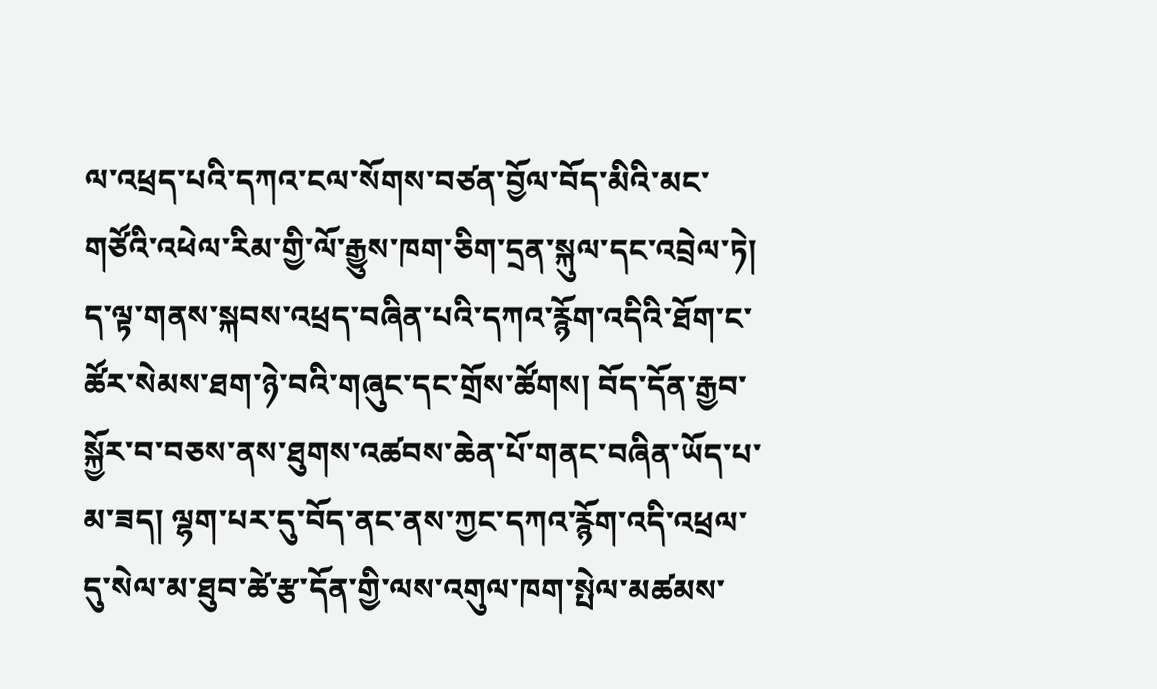ལ་འཕྲད་པའི་དཀའ་ངལ་སོགས་བཙན་བྱོལ་བོད་མིའི་མང་གཙོའི་འཕེལ་རིམ་གྱི་ལོ་རྒྱུས་ཁག་ཅིག་དྲན་སྐུལ་དང་འབྲེལ་ཏེ། ད་ལྟ་གནས་སྐབས་འཕྲད་བཞིན་པའི་དཀའ་རྙོག་འདིའི་ཐོག་ང་ཚོར་སེམས་ཐག་ཉེ་བའི་གཞུང་དང་གྲོས་ཚོགས། བོད་དོན་རྒྱབ་སྐྱོར་བ་བཅས་ནས་ཐུགས་འཚབས་ཆེན་པོ་གནང་བཞིན་ཡོད་པ་མ་ཟད། ལྷག་པར་དུ་བོད་ནང་ནས་ཀྱང་དཀའ་རྙོག་འདི་འཕྲལ་དུ་སེལ་མ་ཐུབ་ཚེ་རྩ་དོན་གྱི་ལས་འགུལ་ཁག་སྤེལ་མཚམས་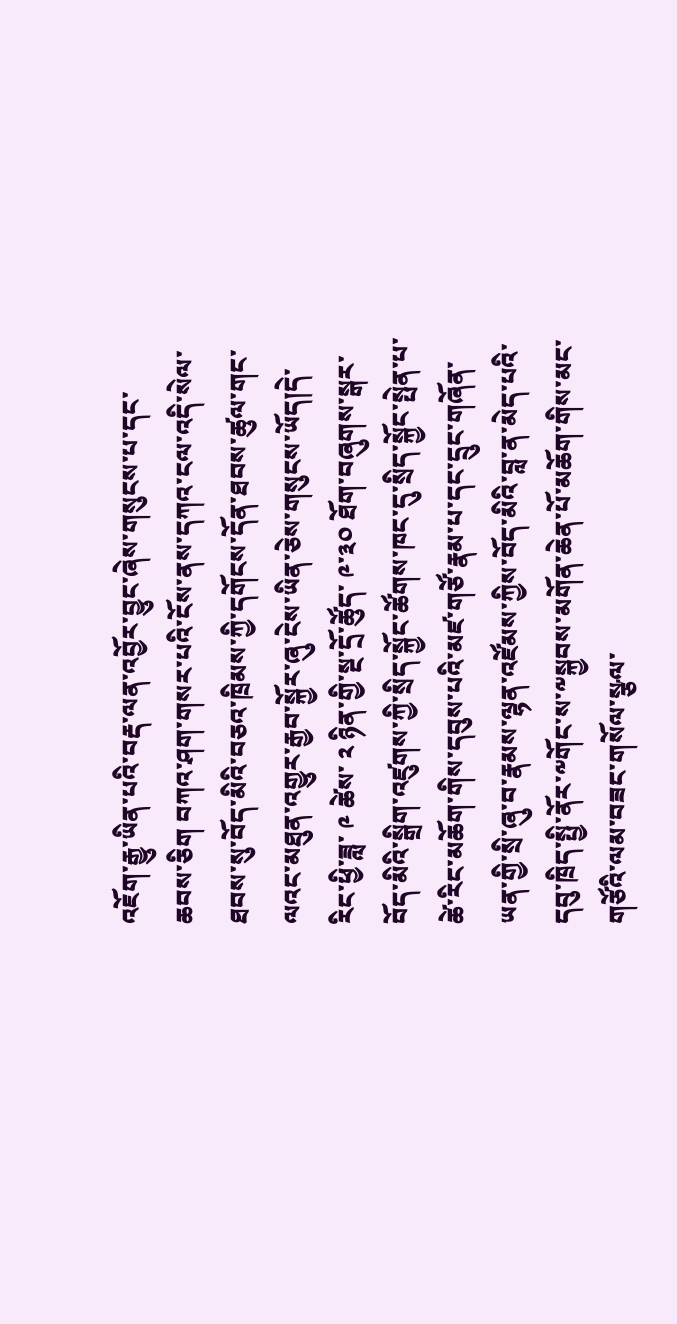འཇོག་རྒྱུ་ཡིན་པའི་བརྡ་ལན་འབྱོར་བྱུང་ཞེས་གསུངས་པ་དང་ཆབས་ཅིག བཀའ་ཤག་གསར་པའི་ངོས་ནས་དཀའ་ངལ་འདི་སེལ་ཐབས་སུ་བོད་མིའི་བཅའ་ཁྲིམས་ཀྱི་དགོངས་དོན་ཐབས་ཚུལ་གང་ལའང་མཐུན་འགྱུར་རྒྱབ་སྐྱོར་ཞུ་ངེས་ཡིན་ཅེས་གསུངས་ཡོད།དེ་རིང་ཕྱི་ཟླ་ ༩ ཚེས་ ༢ ཉིན་གྱི་སྔ་དྲོ་ཚོུད་ ༩་༣༠ ཐོག་བཞུགས་སྒར་བོད་མིའི་སྒྲིག་འཛུགས་ཀྱི་སྲིད་སྐྱོང་ཚོགས་ཁང་དུ་སྲིད་སྐྱོང་སྤེན་པ་ཚེ་རིང་མཆོག་གིས་དབུས་པའི་མཛ་གཙོ་རྣམ་པ་དང་དྲུང་གཞོན་ཡན་གྱི་སྲི་ཞུ་བ་རྣམས་ལྷན་འཛོམས་ཀྱིས་བོད་མིའི་བླ་ན་མེད་པའི་དབུ་ཁྲིད་སྤྱི་ནོར་༸གོང་ས་༸སྐྱབས་མགོན་ཆེན་པོ་མཆོག་གིས་མང་གཙོའི་ལམ་བཟང་གསོལ་སྩལ་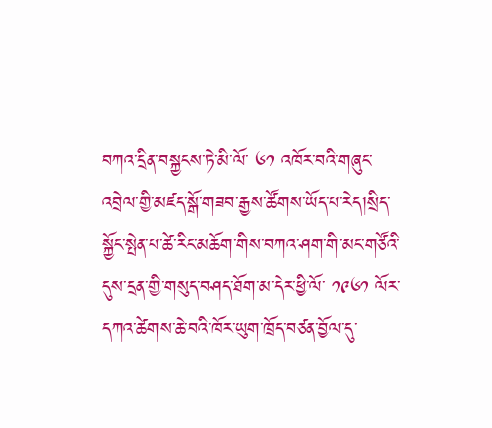བཀའ་དྲིན་བསྐྱངས་ཏེ་མི་ལོ་ ༦༡ འཁོར་བའི་གཞུང་འབྲེལ་གྱི་མཛད་སྒོ་གཟབ་རྒྱས་ཚོགས་ཡོད་པ་རེད།སྲིད་སྐྱོང་སྤེན་པ་ཚེ་རིང་མཆོག་གིས་བཀའ་ཤག་གི་མང་གཙོའི་དུས་དྲན་གྱི་གསུད་བཤད་ཐོག་མ་དེར་ཕྱི་ལོ་ ༡༩༦༡ ལོར་དཀའ་ཚེགས་ཆེ་བའི་ཁོར་ཡུག་ཁྲོད་བཙན་བྱོལ་དུ་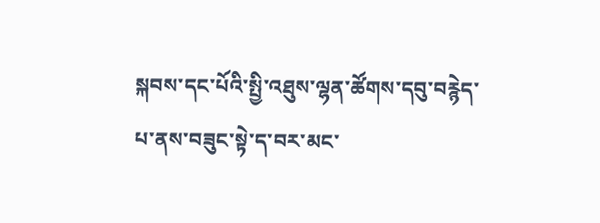སྐབས་དང་པོའི་སྤྱི་འཐུས་ལྷན་ཚོགས་དབུ་བརྙེད་པ་ནས་བཟུང་སྟེ་ད་བར་མང་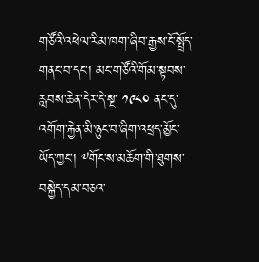གཙོའི་འཕེལ་རིམ་ཁག་ཞིབ་རྒྱས་ངོ་སྤྲོད་གནང་བ་དང་། མང་གཙོའི་གོམ་སྟབས་རླབས་ཆེན་དེར་དེ་སྔ་ ༡༩༨༠ ནང་དུ་འགོག་རྐྱེན་མི་ཉུང་བ་ཞིག་འཕྲད་མྱོང་ཡོད་ཀྱང་། ༸གོང་ས་མཆོག་གི་ཐུགས་བསྐྱེད་དམ་བཅའ་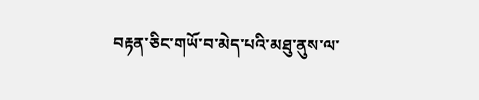བརྟན་ཅིང་གཡོ་བ་མེད་པའི་མཐུ་ནུས་ལ་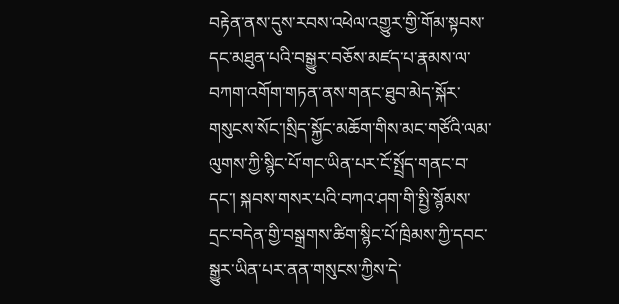བརྟེན་ནས་དུས་རབས་འཕེལ་འགྱུར་གྱི་གོམ་སྟབས་དང་མཐུན་པའི་བསྒྱུར་བཅོས་མཛད་པ་རྣམས་ལ་བཀག་འགོག་གཏན་ནས་གནང་ཐུབ་མེད་སྐོར་གསུངས་སོང་།སྲིད་སྐྱོང་མཆོག་གིས་མང་གཙོའི་ལམ་ལུགས་ཀྱི་སྙིང་པོ་གང་ཡིན་པར་ངོ་སྤྲོད་གནང་བ་དང་། སྐབས་གསར་པའི་བཀའ་ཤག་གི་སྤྱི་སྙོམས་དྲང་བདེན་གྱི་བསྒྲགས་ཚིག་སྙིང་པོ་ཁྲིམས་ཀྱི་དབང་སྒྱུར་ཡིན་པར་ནན་གསུངས་ཀྱིས་དེ་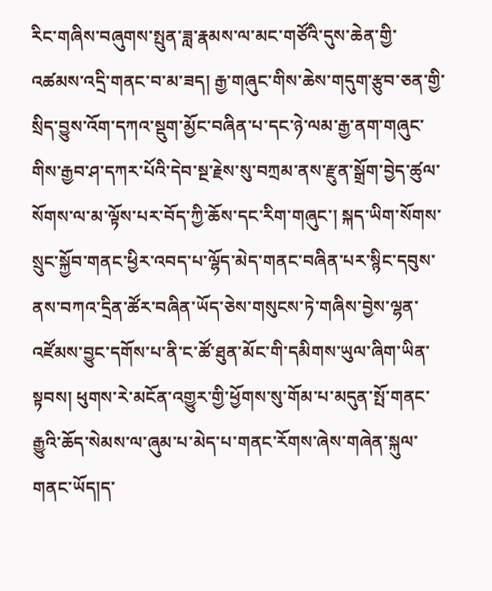རིང་གཞིས་བཞུགས་སྤུན་ཟླ་རྣམས་ལ་མང་གཙོའི་དུས་ཆེན་གྱི་འཚམས་འདྲི་གནང་བ་མ་ཟད། རྒྱ་གཞུང་གིས་ཆེས་གདུག་རྩུབ་ཅན་གྱི་སྲིད་བྱུས་འོག་དཀའ་སྡུག་མྱོང་བཞིན་པ་དང་ཉེ་ལམ་རྒྱ་ནག་གཞུང་གིས་རྒྱབ་ཤ་དཀར་པོའི་དེབ་སྔ་རྗེས་སུ་བཀྲམ་ནས་རྫུན་སྒྲོག་བྱེད་ཚུལ་སོགས་ལ་མ་ལྟོས་པར་བོད་ཀྱི་ཆོས་དང་རིག་གཞུང་། སྐད་ཡིག་སོགས་སྲུང་སྐྱོབ་གནང་ཕྱིར་འབད་པ་ལྷོད་མེད་གནང་བཞིན་པར་སྙིང་དབུས་ནས་བཀའ་དྲིན་ཚོར་བཞིན་ཡོད་ཅེས་གསུངས་ཏེ་གཞིས་བྱེས་ལྷན་འཛོམས་བྱུང་དགོས་པ་ནི་ང་ཚོ་ཐུན་མོང་གི་དམིགས་ཡུལ་ཞིག་ཡིན་སྟབས། ཕུགས་རེ་མངོན་འགྱུར་གྱི་ཕྱོགས་སུ་གོམ་པ་མདུན་སྤོ་གནང་རྒྱུའི་ཆོད་སེམས་ལ་ཞུམ་པ་མེད་པ་གནང་རོགས་ཞེས་གཞེན་སྐུལ་གནང་ཡོད།ད་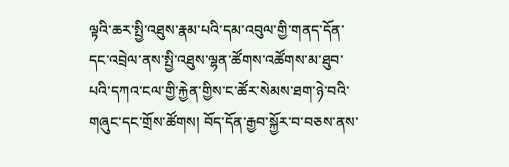ལྟའི་ཆར་སྤྱི་འཐུས་རྣམ་པའི་དམ་འབུལ་གྱི་གནད་དོན་དང་འབྲེལ་ནས་སྤྱི་འཐུས་ལྷན་ཚོགས་འཚོགས་མ་ཐུབ་པའི་དཀའ་ངལ་གྱི་རྐྱེན་གྱིས་ང་ཚོར་སེམས་ཐག་ཉེ་བའི་གཞུང་དང་གྲོས་ཚོགས། བོད་དོན་རྒྱབ་སྐྱོར་བ་བཅས་ནས་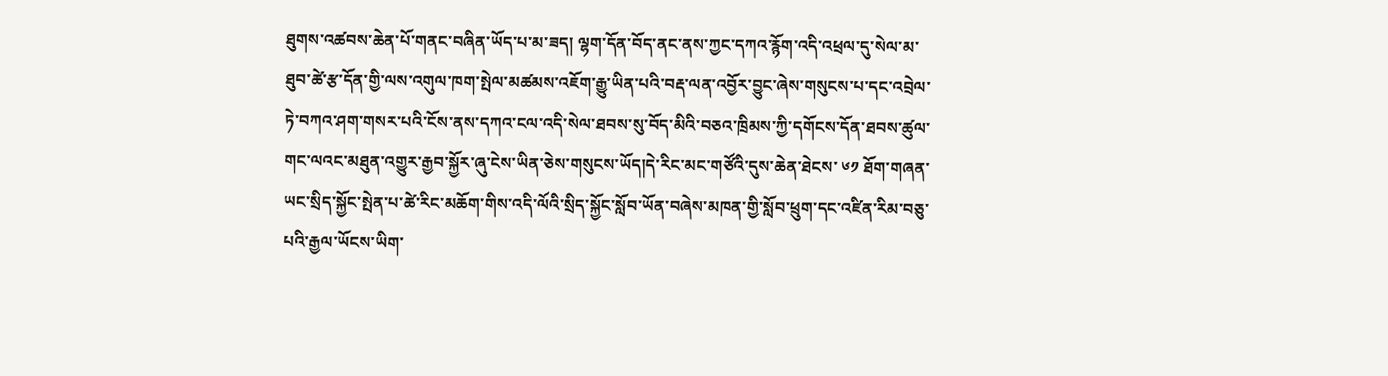ཐུགས་འཚབས་ཆེན་པོ་གནང་བཞིན་ཡོད་པ་མ་ཟད། ལྷག་དོན་བོད་ནང་ནས་ཀྱང་དཀའ་རྙོག་འདི་འཕྲལ་དུ་སེལ་མ་ཐུབ་ཚེ་རྩ་དོན་གྱི་ལས་འགུལ་ཁག་སྤེལ་མཚམས་འཇོག་རྒྱུ་ཡིན་པའི་བརྡ་ལན་འབྱོར་བྱུང་ཞེས་གསུངས་པ་དང་འབྲེལ་ཏེ་བཀའ་ཤག་གསར་པའི་ངོས་ནས་དཀའ་ངལ་འདི་སེལ་ཐབས་སུ་བོད་མིའི་བཅའ་ཁྲིམས་ཀྱི་དགོངས་དོན་ཐབས་ཚུལ་གང་ལའང་མཐུན་འགྱུར་རྒྱབ་སྐྱོར་ཞུ་ངེས་ཡིན་ཅེས་གསུངས་ཡོད།དེ་རིང་མང་གཙོའི་དུས་ཆེན་ཐེངས་ ༦༡ ཐོག་གཞན་ཡང་སྲིད་སྐྱོང་སྤེན་པ་ཚེ་རིང་མཆོག་གིས་འདི་ལོའི་སྲིད་སྐྱོང་སློབ་ཡོན་བཞེས་མཁན་གྱི་སློབ་ཕྲུག་དང་འཛིན་རིམ་བཅུ་པའི་རྒྱལ་ཡོངས་ཡིག་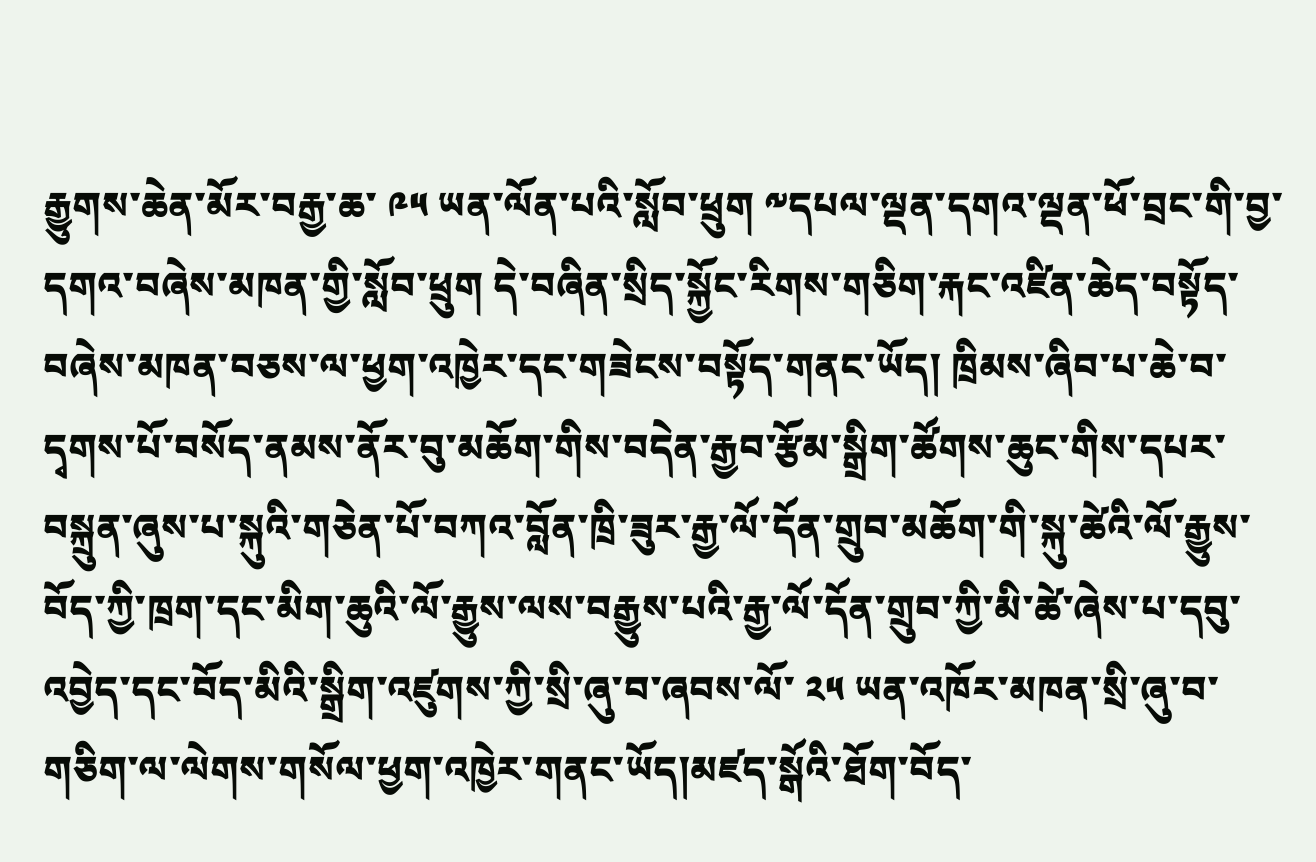རྒྱུགས་ཆེན་མོར་བརྒྱ་ཆ་ ༩༥ ཡན་ལོན་པའི་སློབ་ཕྲུག ༸དཔལ་ལྡན་དགའ་ལྡན་ཕོ་བྲང་གི་བྱ་དགའ་བཞེས་མཁན་གྱི་སློབ་ཕྲུག དེ་བཞིན་སྲིད་སྐྱོང་རིགས་གཅིག་རྐང་འཛིན་ཆེད་བསྟོད་བཞེས་མཁན་བཅས་ལ་ཕྱག་འཁྱེར་དང་གཟེངས་བསྟོད་གནང་ཡོད། ཁྲིམས་ཞིབ་པ་ཆེ་བ་དྭགས་པོ་བསོད་ནམས་ནོར་བུ་མཆོག་གིས་བདེན་རྒྱབ་རྩོམ་སྒྲིག་ཚོགས་ཆུང་གིས་དཔར་བསྐྲུན་ཞུས་པ་སྐུའི་གཅེན་པོ་བཀའ་བློན་ཁྲི་ཟུར་རྒྱ་ལོ་དོན་གྲུབ་མཆོག་གི་སྐུ་ཚེའི་ལོ་རྒྱུས་བོད་ཀྱི་ཁྲག་དང་མིག་ཆུའི་ལོ་རྒྱུས་ལས་བརྒྱུས་པའི་རྒྱ་ལོ་དོན་གྲུབ་ཀྱི་མི་ཚེ་ཞེས་པ་དབུ་འབྱེད་དང་བོད་མིའི་སྒྲིག་འཛུགས་ཀྱི་སྲི་ཞུ་བ་ཞབས་ལོ་ ༢༥ ཡན་འཁོར་མཁན་སྲི་ཞུ་བ་གཅིག་ལ་ལེགས་གསོལ་ཕྱག་འཁྱེར་གནང་ཡོད།མཛད་སྒོའི་ཐོག་བོད་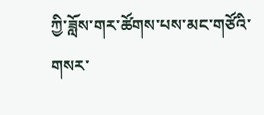ཀྱི་ཟློས་གར་ཚོགས་པས་མང་གཙོའི་གསར་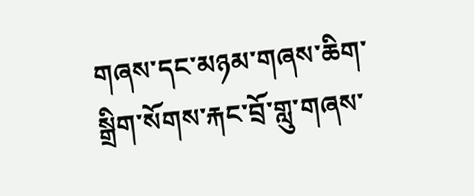གཞས་དང་མཉམ་གཞས་ཆིག་སྒྲིག་སོགས་རྐང་བྲོ་གླུ་གཞས་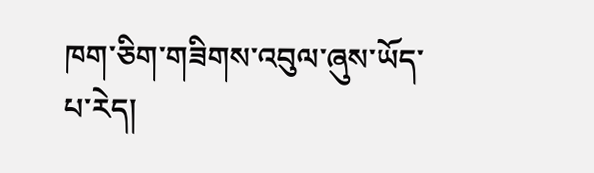ཁག་ཅིག་གཟིགས་འབུལ་ཞུས་ཡོད་པ་རེད།